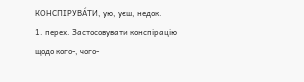КОНСПІРУВА́ТИ, ую, уєш, недок.
1. перех. Застосовувати конспірацію щодо кого-, чого-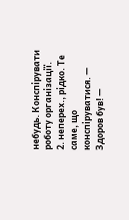небудь. Конспірувати роботу організації.
2. неперех., рідко. Те саме, що конспіруватися. — Здоров був! —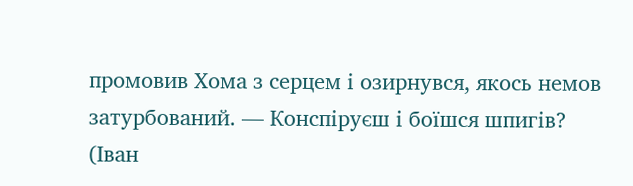промовив Хома з серцем і озирнувся, якось немов затурбований. — Конспіруєш і боїшся шпигів? (Іван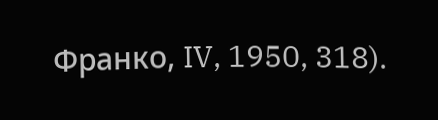Франко, IV, 1950, 318).